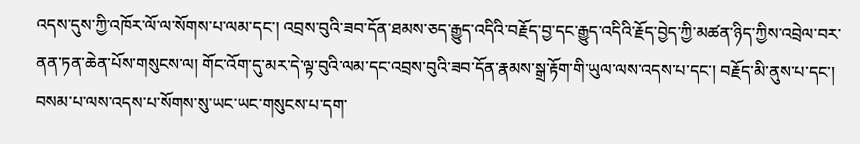འདས་དུས་ཀྱི་འཁོར་ལོ་ལ་སོགས་པ་ལམ་དང་། འབྲས་བུའི་ཟབ་དོན་ཐམས་ཅད་རྒྱུད་འདིའི་བརྗོད་བྱ་དང་རྒྱུད་འདིའི་རྗོད་བྱེད་ཀྱི་མཚན་ཉིད་ཀྱིས་འབྲེལ་བར་ནན་ཏན་ཆེན་པོས་གསུངས་ལ། གོང་འོག་དུ་མར་དེ་ལྟ་བུའི་ལམ་དང་འབྲས་བུའི་ཟབ་དོན་རྣམས་སྒྲ་རྟོག་གི་ཡུལ་ལས་འདས་པ་དང་། བརྗོད་མི་ནུས་པ་དང་། བསམ་པ་ལས་འདས་པ་སོགས་སུ་ཡང་ཡང་གསུངས་པ་དག་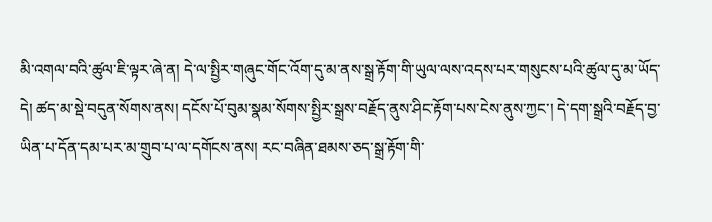མི་འགལ་བའི་ཚུལ་ཇི་ལྟར་ཞེ་ན། དེ་ལ་སྤྱིར་གཞུང་གོང་འོག་དུ་མ་ནས་སྒྲ་རྟོག་གི་ཡུལ་ལས་འདས་པར་གསུངས་པའི་ཚུལ་དུ་མ་ཡོད་དེ། ཚད་མ་སྡེ་བདུན་སོགས་ནས། དངོས་པོ་བུམ་སྣམ་སོགས་སྤྱིར་སྒྲས་བརྗོད་ནུས་ཤིང་རྟོག་པས་ངེས་ནུས་ཀྱང་། དེ་དག་སྒྲའི་བརྗོད་བྱ་ཡིན་པ་དོན་དམ་པར་མ་གྲུབ་པ་ལ་དགོངས་ནས། རང་བཞིན་ཐམས་ཅད་སྒྲ་རྟོག་གི་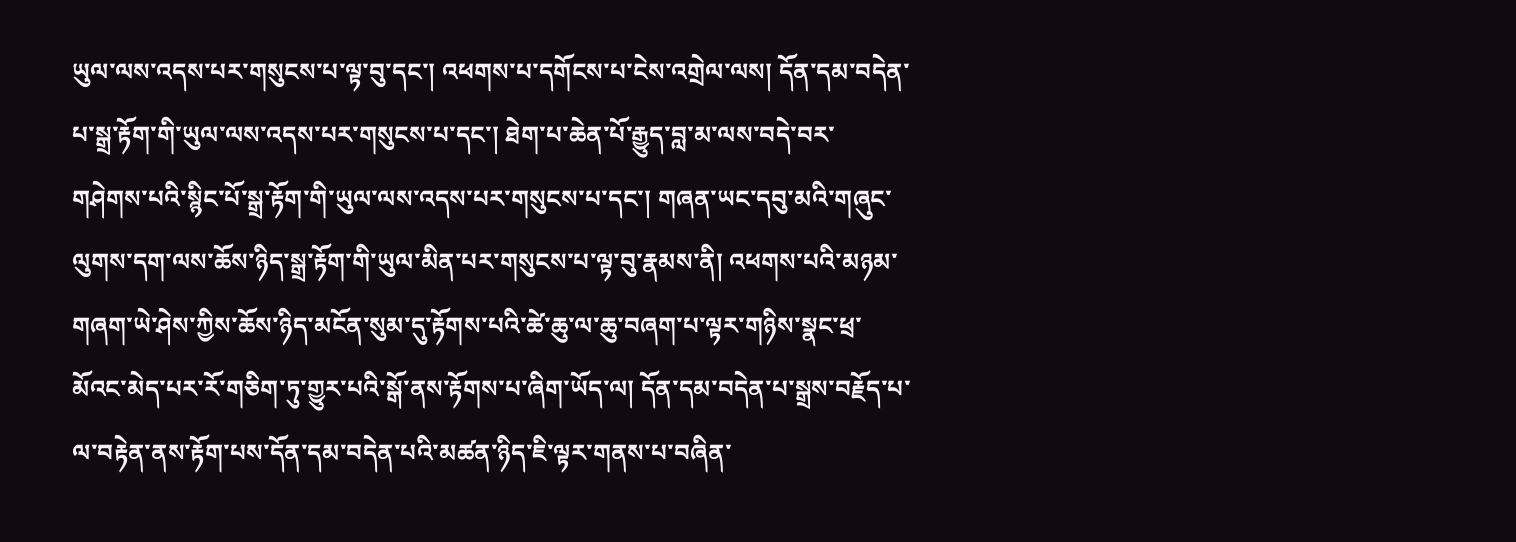ཡུལ་ལས་འདས་པར་གསུངས་པ་ལྟ་བུ་དང་། འཕགས་པ་དགོངས་པ་ངེས་འགྲེལ་ལས། དོན་དམ་བདེན་པ་སྒྲ་རྟོག་གི་ཡུལ་ལས་འདས་པར་གསུངས་པ་དང་། ཐེག་པ་ཆེན་པོ་རྒྱུད་བླ་མ་ལས་བདེ་བར་གཤེགས་པའི་སྙིང་པོ་སྒྲ་རྟོག་གི་ཡུལ་ལས་འདས་པར་གསུངས་པ་དང་། གཞན་ཡང་དབུ་མའི་གཞུང་ལུགས་དག་ལས་ཆོས་ཉིད་སྒྲ་རྟོག་གི་ཡུལ་མིན་པར་གསུངས་པ་ལྟ་བུ་རྣམས་ནི། འཕགས་པའི་མཉམ་གཞག་ཡེ་ཤེས་ཀྱིས་ཆོས་ཉིད་མངོན་སུམ་དུ་རྟོགས་པའི་ཚེ་ཆུ་ལ་ཆུ་བཞག་པ་ལྟར་གཉིས་སྣང་ཕྲ་མོའང་མེད་པར་རོ་གཅིག་ཏུ་གྱུར་པའི་སྒོ་ནས་རྟོགས་པ་ཞིག་ཡོད་ལ། དོན་དམ་བདེན་པ་སྒྲས་བརྗོད་པ་ལ་བརྟེན་ནས་རྟོག་པས་དོན་དམ་བདེན་པའི་མཚན་ཉིད་ཇི་ལྟར་གནས་པ་བཞིན་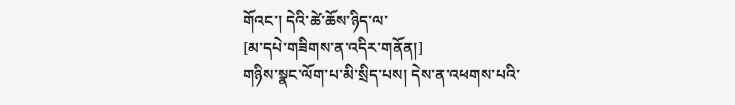གོའང་། དེའི་ཚེ་ཆོས་ཉིད་ལ་
[མ་དཔེ་གཟིགས་ན་འདིར་གནོན།]
གཉིས་སྣང་ལོག་པ་མི་སྲིད་པས། དེས་ན་འཕགས་པའི་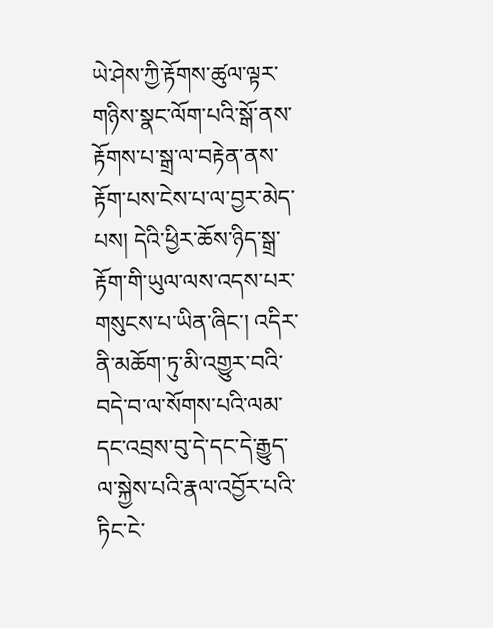ཡེ་ཤེས་ཀྱི་རྟོགས་ཚུལ་ལྟར་གཉིས་སྣང་ལོག་པའི་སྒོ་ནས་རྟོགས་པ་སྒྲ་ལ་བརྟེན་ནས་རྟོག་པས་ངེས་པ་ལ་བྱར་མེད་པས། དེའི་ཕྱིར་ཆོས་ཉིད་སྒྲ་རྟོག་གི་ཡུལ་ལས་འདས་པར་གསུངས་པ་ཡིན་ཞིང་། འདིར་ནི་མཆོག་ཏུ་མི་འགྱུར་བའི་བདེ་བ་ལ་སོགས་པའི་ལམ་དང་འབྲས་བུ་དེ་དང་དེ་རྒྱུད་ལ་སྐྱེས་པའི་རྣལ་འབྱོར་པའི་ཏིང་ངེ་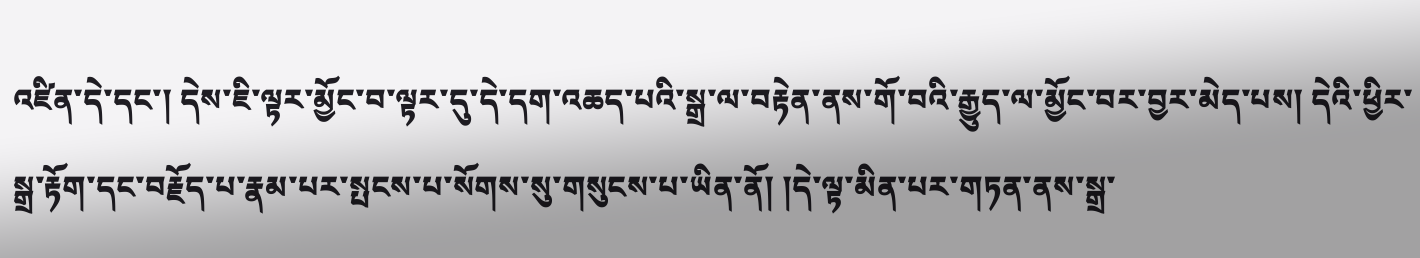འཛིན་དེ་དང་། དེས་ཇི་ལྟར་མྱོང་བ་ལྟར་དུ་དེ་དག་འཆད་པའི་སྒྲ་ལ་བརྟེན་ནས་གོ་བའི་རྒྱུད་ལ་མྱོང་བར་བྱར་མེད་པས། དེའི་ཕྱིར་སྒྲ་རྟོག་དང་བརྗོད་པ་རྣམ་པར་སྤངས་པ་སོགས་སུ་གསུངས་པ་ཡིན་ནོ། །དེ་ལྟ་མིན་པར་གཏན་ནས་སྒྲ་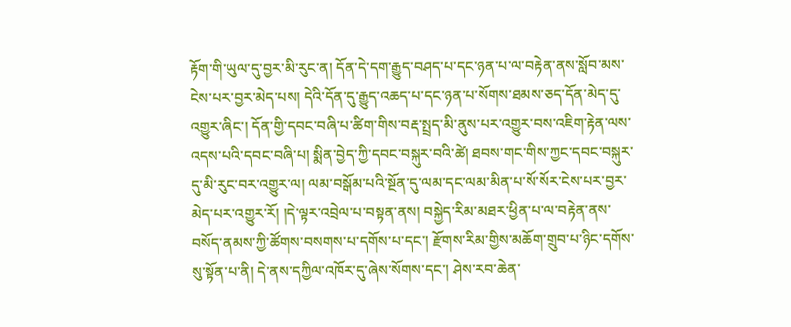རྟོག་གི་ཡུལ་དུ་བྱར་མི་རུང་ན། དོན་དེ་དག་རྒྱུད་བཤད་པ་དང་ཉན་པ་ལ་བརྟེན་ནས་སློབ་མས་ངེས་པར་བྱར་མེད་པས། དེའི་དོན་དུ་རྒྱུད་འཆད་པ་དང་ཉན་པ་སོགས་ཐམས་ཅད་དོན་མེད་དུ་འགྱུར་ཞིང་། དོན་གྱི་དབང་བཞི་པ་ཚིག་གིས་བརྡ་སྤྲད་མི་ནུས་པར་འགྱུར་བས་འཇིག་རྟེན་ལས་འདས་པའི་དབང་བཞི་པ། སྨིན་བྱེད་ཀྱི་དབང་བསྐུར་བའི་ཚེ། ཐབས་གང་གིས་ཀྱང་དབང་བསྐུར་དུ་མི་རུང་བར་འགྱུར་ལ། ལམ་བསྒོམ་པའི་སྔོན་དུ་ལམ་དང་ལམ་མིན་པ་སོ་སོར་ངེས་པར་བྱར་མེད་པར་འགྱུར་རོ། །དེ་ལྟར་འབྲེལ་པ་བསྟན་ནས། བསྐྱེད་རིམ་མཐར་ཕྱིན་པ་ལ་བརྟེན་ནས་བསོད་ནམས་ཀྱི་ཚོགས་བསགས་པ་དགོས་པ་དང་། རྫོགས་རིམ་གྱིས་མཆོག་གྲུབ་པ་ཉིང་དགོས་སུ་སྟོན་པ་ནི། དེ་ནས་དཀྱིལ་འཁོར་དུ་ཞེས་སོགས་དང་། ཤེས་རབ་ཆེན་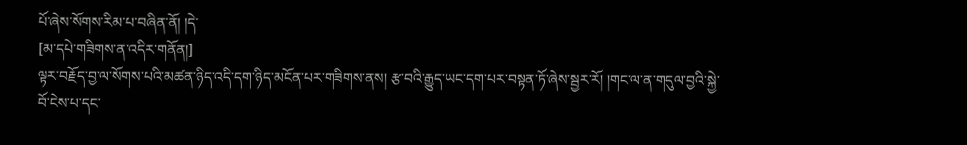པོ་ཞེས་སོགས་རིམ་པ་བཞིན་ནོ། །དེ་
[མ་དཔེ་གཟིགས་ན་འདིར་གནོན།]
ལྟར་བརྗོད་བྱ་ལ་སོགས་པའི་མཚན་ཉིད་འདི་དག་ཉིད་མངོན་པར་གཟིགས་ནས། རྩ་བའི་རྒྱུད་ཡང་དག་པར་བསྟན་ཏོ་ཞེས་སྦྱར་རོ། །གང་ལ་ན་གདུལ་བྱའི་སྐྱེ་བོ་ངེས་པ་དང་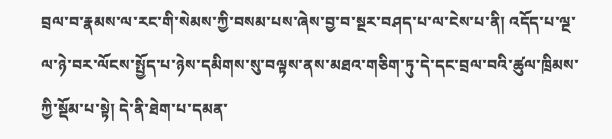བྲལ་བ་རྣམས་ལ་རང་གི་སེམས་ཀྱི་བསམ་པས་ཞེས་བྱ་བ་སྔར་བཤད་པ་ལ་ངེས་པ་ནི། འདོད་པ་ལྔ་ལ་ཉེ་བར་ལོངས་སྤྱོད་པ་ཉེས་དམིགས་སུ་བལྟས་ནས་མཐའ་གཅིག་ཏུ་དེ་དང་བྲལ་བའི་ཚུལ་ཁྲིམས་ཀྱི་སྡོམ་པ་སྟེ། དེ་ནི་ཐེག་པ་དམན་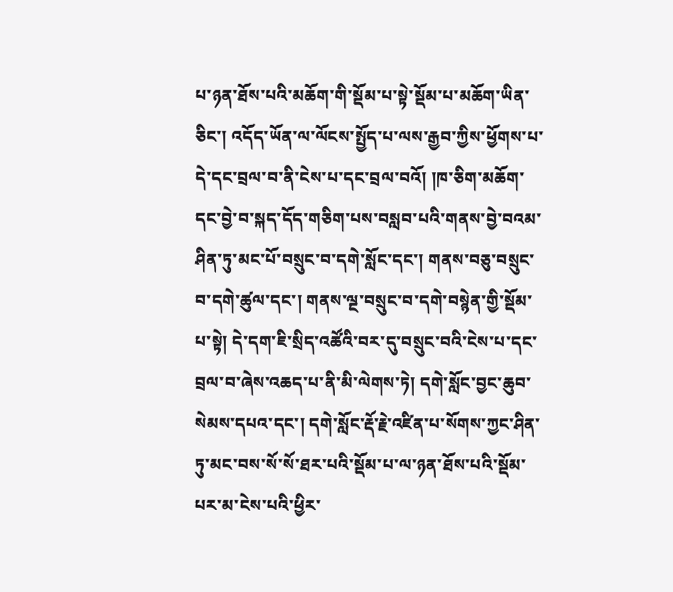པ་ཉན་ཐོས་པའི་མཆོག་གི་སྡོམ་པ་སྟེ་སྡོམ་པ་མཆོག་ཡིན་ཅིང་། འདོད་ཡོན་ལ་ལོངས་སྤྱོད་པ་ལས་རྒྱབ་ཀྱིས་ཕྱོགས་པ་དེ་དང་བྲལ་བ་ནི་ངེས་པ་དང་བྲལ་བའོ། །ཁ་ཅིག་མཆོག་དང་བྱེ་བ་སྐད་དོད་གཅིག་པས་བསླབ་པའི་གནས་བྱེ་བའམ་ཤིན་ཏུ་མང་པོ་བསྲུང་བ་དགེ་སློང་དང་། གནས་བཅུ་བསྲུང་བ་དགེ་ཚུལ་དང་། གནས་ལྔ་བསྲུང་བ་དགེ་བསྙེན་གྱི་སྡོམ་པ་སྟེ། དེ་དག་ཇི་སྲིད་འཚོའི་བར་དུ་བསྲུང་བའི་ངེས་པ་དང་བྲལ་བ་ཞེས་འཆད་པ་ནི་མི་ལེགས་ཏེ། དགེ་སློང་བྱང་ཆུབ་སེམས་དཔའ་དང་། དགེ་སློང་རྡོ་རྗེ་འཛིན་པ་སོགས་ཀྱང་ཤིན་ཏུ་མང་བས་སོ་སོ་ཐར་པའི་སྡོམ་པ་ལ་ཉན་ཐོས་པའི་སྡོམ་པར་མ་ངེས་པའི་ཕྱིར་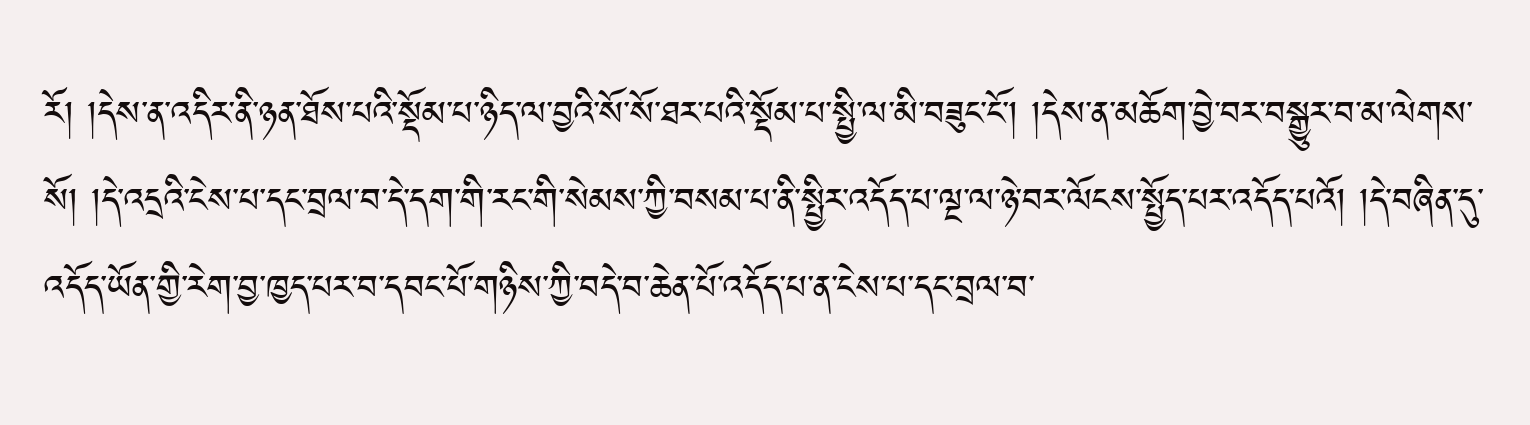རོ། །དེས་ན་འདིར་ནི་ཉན་ཐོས་པའི་སྡོམ་པ་ཉིད་ལ་བྱའི་སོ་སོ་ཐར་པའི་སྡོམ་པ་སྤྱི་ལ་མི་བཟུང་ངོ་། །དེས་ན་མཆོག་བྱེ་བར་བསྒྱུར་བ་མ་ལེགས་སོ། །དེ་འདྲའི་ངེས་པ་དང་བྲལ་བ་དེ་དག་གི་རང་གི་སེམས་ཀྱི་བསམ་པ་ནི་སྤྱིར་འདོད་པ་ལྔ་ལ་ཉེ་བར་ལོངས་སྤྱོད་པར་འདོད་པའོ། །དེ་བཞིན་དུ་འདོད་ཡོན་གྱི་རེག་བྱ་ཁྱད་པར་བ་དབང་པོ་གཉིས་ཀྱི་བདེ་བ་ཆེན་པོ་འདོད་པ་ན་ངེས་པ་དང་བྲལ་བ་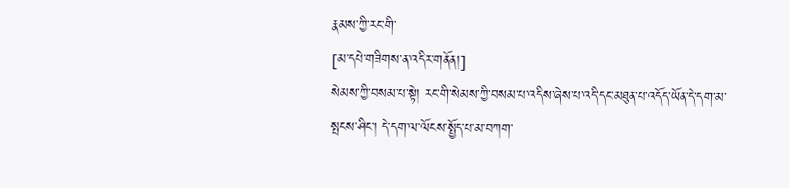རྣམས་ཀྱི་རང་གི་
[མ་དཔེ་གཟིགས་ན་འདིར་གནོན།]
སེམས་ཀྱི་བསམ་པ་སྟེ། རང་གི་སེམས་ཀྱི་བསམ་པ་འདིས་ཞེས་པ་འདི་དང་མཐུན་པ་འདོད་ཡོན་དེ་དག་མ་སྤངས་ཤིང་། དེ་དག་ལ་ལོངས་སྤྱོད་པ་མ་བཀག་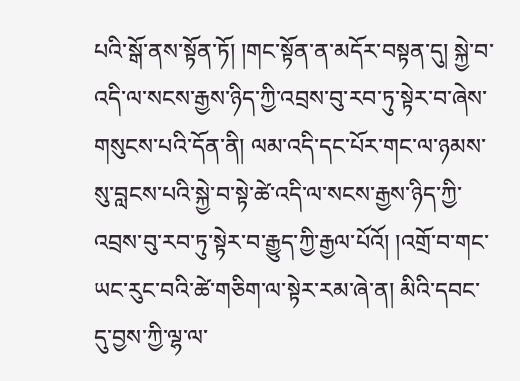པའི་སྒོ་ནས་སྟོན་ཏོ། །གང་སྟོན་ན་མདོར་བསྟན་དུ། སྐྱེ་བ་འདི་ལ་སངས་རྒྱས་ཉིད་ཀྱི་འབྲས་བུ་རབ་ཏུ་སྟེར་བ་ཞེས་གསུངས་པའི་དོན་ནི། ལམ་འདི་དང་པོར་གང་ལ་ཉམས་སུ་བླངས་པའི་སྐྱེ་བ་སྟེ་ཚེ་འདི་ལ་སངས་རྒྱས་ཉིད་ཀྱི་འབྲས་བུ་རབ་ཏུ་སྟེར་བ་རྒྱུད་ཀྱི་རྒྱལ་པོའོ། །འགྲོ་བ་གང་ཡང་རུང་བའི་ཚེ་གཅིག་ལ་སྟེར་རམ་ཞེ་ན། མིའི་དབང་དུ་བྱས་ཀྱི་ལྷ་ལ་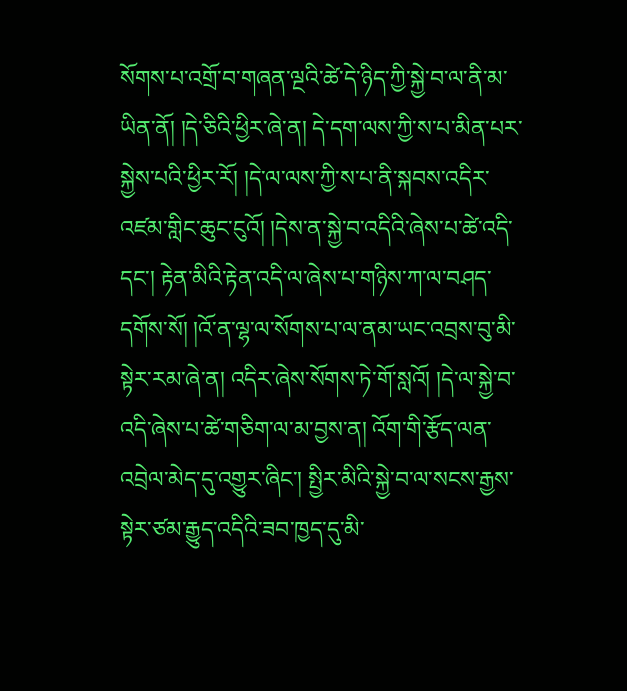སོགས་པ་འགྲོ་བ་གཞན་ལྔའི་ཚེ་དེ་ཉིད་ཀྱི་སྐྱེ་བ་ལ་ནི་མ་ཡིན་ནོ། །དེ་ཅིའི་ཕྱིར་ཞེ་ན། དེ་དག་ལས་ཀྱི་ས་པ་མིན་པར་སྐྱེས་པའི་ཕྱིར་རོ། །དེ་ལ་ལས་ཀྱི་ས་པ་ནི་སྐབས་འདིར་འཛམ་གླིང་ཆུང་ངུའོ། །དེས་ན་སྐྱེ་བ་འདིའི་ཞེས་པ་ཚེ་འདི་དང་། རྟེན་མིའི་རྟེན་འདི་ལ་ཞེས་པ་གཉིས་ཀ་ལ་བཤད་དགོས་སོ། །འོ་ན་ལྷ་ལ་སོགས་པ་ལ་ནམ་ཡང་འབྲས་བུ་མི་སྟེར་རམ་ཞེ་ན། འདིར་ཞེས་སོགས་ཏེ་གོ་སླའོ། །དེ་ལ་སྐྱེ་བ་འདི་ཞེས་པ་ཚེ་གཅིག་ལ་མ་བྱས་ན། འོག་གི་རྩོད་ལན་འབྲེལ་མེད་དུ་འགྱུར་ཞིང་། སྤྱིར་མིའི་སྐྱེ་བ་ལ་སངས་རྒྱས་སྟེར་ཙམ་རྒྱུད་འདིའི་ཟབ་ཁྱད་དུ་མི་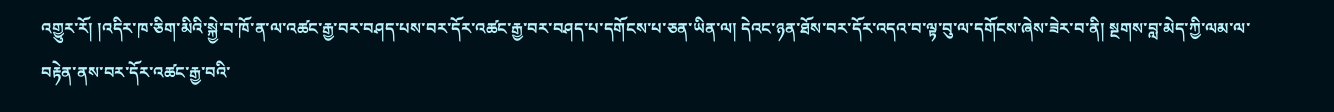འགྱུར་རོ། །འདིར་ཁ་ཅིག་མིའི་སྐྱེ་བ་ཁོ་ན་ལ་འཚང་རྒྱ་བར་བཤད་པས་བར་དོར་འཚང་རྒྱ་བར་བཤད་པ་དགོངས་པ་ཅན་ཡིན་ལ། དེའང་ཉན་ཐོས་བར་དོར་འདའ་བ་ལྟ་བུ་ལ་དགོངས་ཞེས་ཟེར་བ་ནི། སྔགས་བླ་མེད་ཀྱི་ལམ་ལ་བརྟེན་ནས་བར་དོར་འཚང་རྒྱ་བའི་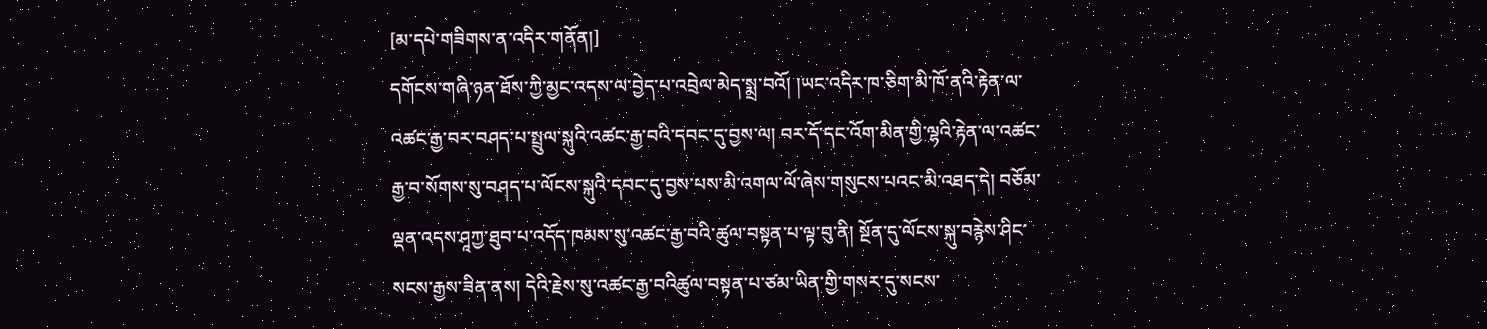[མ་དཔེ་གཟིགས་ན་འདིར་གནོན།]
དགོངས་གཞི་ཉན་ཐོས་ཀྱི་མྱང་འདས་ལ་བྱེད་པ་འབྲེལ་མེད་སྨྲ་བའོ། །ཡང་འདིར་ཁ་ཅིག་མི་ཁོ་ནའི་རྟེན་ལ་འཚང་རྒྱ་བར་བཤད་པ་སྤྲུལ་སྐུའི་འཚང་རྒྱ་བའི་དབང་དུ་བྱས་ལ། བར་དོ་དང་འོག་མིན་གྱི་ལྷའི་རྟེན་ལ་འཚང་རྒྱ་བ་སོགས་སུ་བཤད་པ་ལོངས་སྐུའི་དབང་དུ་བྱས་པས་མི་འགལ་ལོ་ཞེས་གསུངས་པའང་མི་འཐད་དེ། བཅོམ་ལྡན་འདས་ཤཱཀྱ་ཐུབ་པ་འདོད་ཁམས་སུ་འཚང་རྒྱ་བའི་ཚུལ་བསྟན་པ་ལྟ་བུ་ནི། སྔོན་དུ་ལོངས་སྐུ་བརྙེས་ཤིང་སངས་རྒྱས་ཟིན་ནས། དེའི་རྗེས་སུ་འཚང་རྒྱ་བའིཚུལ་བསྟན་པ་ཙམ་ཡིན་གྱི་གསར་དུ་སངས་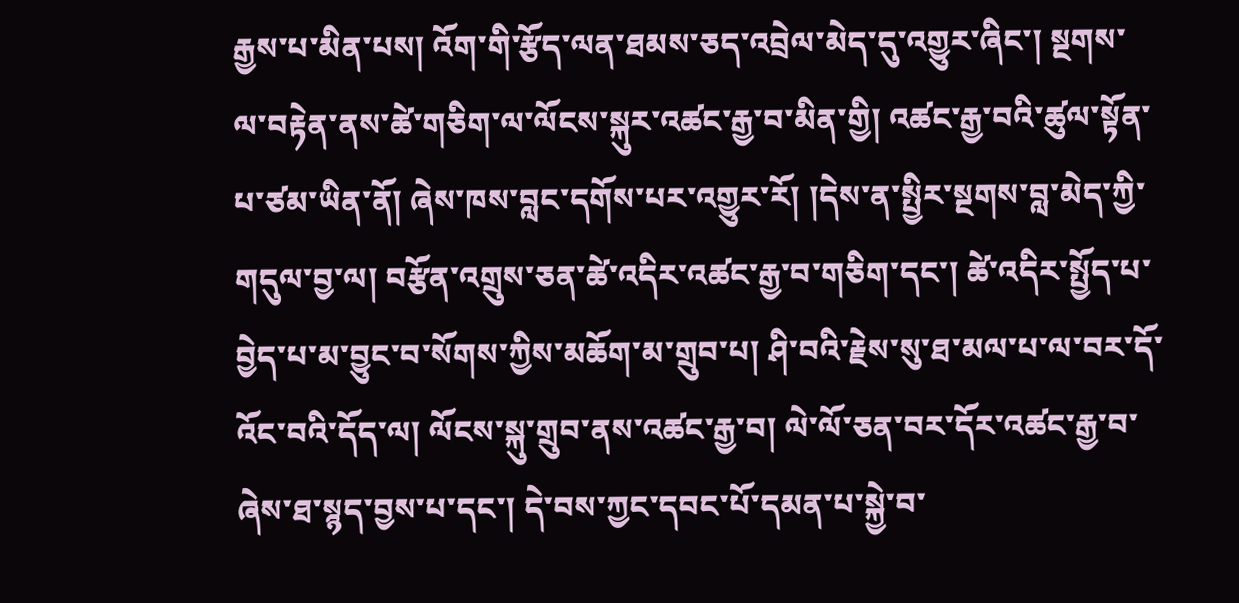རྒྱས་པ་མིན་པས། འོག་གི་རྩོད་ལན་ཐམས་ཅད་འབྲེལ་མེད་དུ་འགྱུར་ཞིང་། སྔགས་ལ་བརྟེན་ནས་ཚེ་གཅིག་ལ་ལོངས་སྐུར་འཚང་རྒྱ་བ་མིན་གྱི། འཚང་རྒྱ་བའི་ཚུལ་སྟོན་པ་ཙམ་ཡིན་ནོ། ཞེས་ཁས་བླང་དགོས་པར་འགྱུར་རོ། །དེས་ན་སྤྱིར་སྔགས་བླ་མེད་ཀྱི་གདུལ་བྱ་ལ། བརྩོན་འགྲུས་ཅན་ཚེ་འདིར་འཚང་རྒྱ་བ་གཅིག་དང་། ཚེ་འདིར་སྤྱོད་པ་བྱེད་པ་མ་བྱུང་བ་སོགས་ཀྱིས་མཆོག་མ་གྲུབ་པ། ཤི་བའི་རྗེས་སུ་ཐ་མལ་པ་ལ་བར་དོ་འོང་བའི་དོད་ལ། ལོངས་སྐུ་གྲུབ་ནས་འཚང་རྒྱ་བ། ལེ་ལོ་ཅན་བར་དོར་འཚང་རྒྱ་བ་ཞེས་ཐ་སྙད་བྱས་པ་དང་། དེ་བས་ཀྱང་དབང་པོ་དམན་པ་སྐྱེ་བ་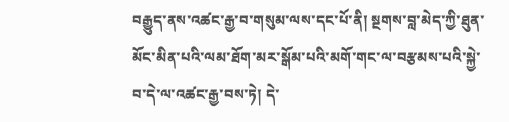བརྒྱུད་ནས་འཚང་རྒྱ་བ་གསུམ་ལས་དང་པོ་ནི། སྔགས་བླ་མེད་ཀྱི་ཐུན་མོང་མིན་པའི་ལམ་ཐོག་མར་སྒོམ་པའི་མགོ་གང་ལ་བརྩམས་པའི་སྐྱེ་བ་དེ་ལ་འཚང་རྒྱ་བས་ཏེ། དེ་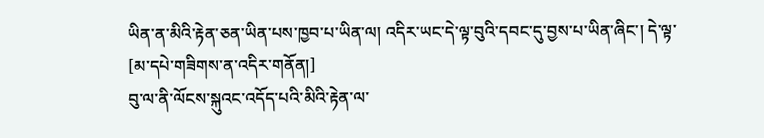ཡིན་ན་མིའི་རྟེན་ཅན་ཡིན་པས་ཁྱབ་པ་ཡིན་ལ། འདིར་ཡང་དེ་ལྟ་བུའི་དབང་དུ་བྱས་པ་ཡིན་ཞིང་། དེ་ལྟ་
[མ་དཔེ་གཟིགས་ན་འདིར་གནོན།]
བུ་ལ་ནི་ལོངས་སྐུའང་འདོད་པའི་མིའི་རྟེན་ལ་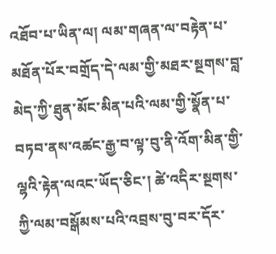འཐོབ་པ་ཡིན་ལ། ལམ་གཞན་ལ་བརྟེན་པ་མཐོན་པོར་བགྲོད་དེ་ལམ་གྱི་མཐར་སྔགས་བླ་མེད་ཀྱི་ཐུན་མོང་མིན་པའི་ལམ་གྱི་སྣོན་པ་བཏབ་ནས་འཚང་རྒྱ་བ་ལྟ་བུ་ནི་འོག་མིན་གྱི་ལྷའི་རྟེན་ལའང་ཡོད་ཅིང་། ཚེ་འདིར་སྔགས་ཀྱི་ལམ་བསྒོམས་པའི་འབྲས་བུ་བར་དོར་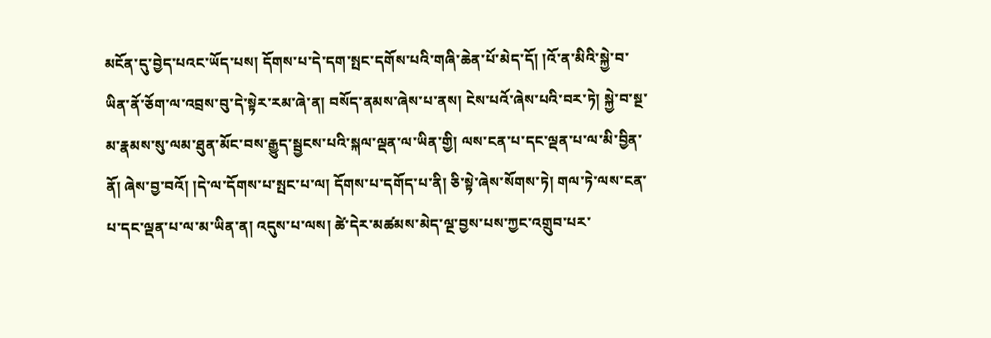མངོན་དུ་བྱེད་པའང་ཡོད་པས། དོགས་པ་དེ་དག་སྤང་དགོས་པའི་གཞི་ཆེན་པོ་མེད་དོ། །འོ་ན་མིའི་སྐྱེ་བ་ཡིན་ནོ་ཅོག་ལ་འབྲས་བུ་དེ་སྟེར་རམ་ཞེ་ན། བསོད་ནམས་ཞེས་པ་ནས། ངེས་པའོ་ཞེས་པའི་བར་ཏེ། སྐྱེ་བ་སྔ་མ་རྣམས་སུ་ལམ་ཐུན་མོང་བས་རྒྱུད་སྦྱངས་པའི་སྐལ་ལྡན་ལ་ཡིན་གྱི། ལས་ངན་པ་དང་ལྡན་པ་ལ་མི་བྱིན་ནོ། ཞེས་བྱ་བའོ། །དེ་ལ་དོགས་པ་སྤང་པ་ལ། དོགས་པ་དགོད་པ་ནི། ཅི་སྟེ་ཞེས་སོགས་ཏེ། གལ་ཏེ་ལས་ངན་པ་དང་ལྡན་པ་ལ་མ་ཡིན་ན། འདུས་པ་ལས། ཚེ་དེར་མཚམས་མེད་ལྔ་བྱས་པས་ཀྱང་འགྲུབ་པར་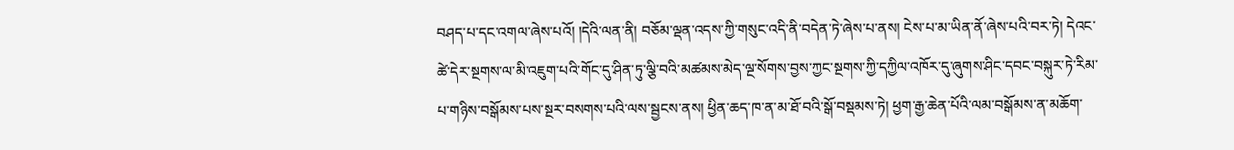བཤད་པ་དང་འགལ་ཞེས་པའོ། །དེའི་ལན་ནི། བཅོམ་ལྡན་འདས་ཀྱི་གསུང་འདི་ནི་བདེན་ཏེ་ཞེས་པ་ནས། ངེས་པ་མ་ཡིན་ནོ་ཞེས་པའི་བར་ཏེ། དེའང་ཚེ་དེར་སྔགས་ལ་མི་འཇུག་པའི་གོང་དུ་ཤིན་ཏུ་ལྕི་བའི་མཚམས་མེད་ལྔ་སོགས་བྱས་ཀྱང་སྔགས་ཀྱི་དཀྱིལ་འཁོར་དུ་ཞུགས་ཤིང་དབང་བསྐུར་ཏེ་རིམ་པ་གཉིས་བསྒོམས་པས་སྔར་བསགས་པའི་ལས་སྦྱངས་ནས། ཕྱིན་ཆད་ཁ་ན་མ་ཐོ་བའི་སྒོ་བསྡམས་ཏེ། ཕྱག་རྒྱ་ཆེན་པོའི་ལམ་བསྒོམས་ན་མཆོག་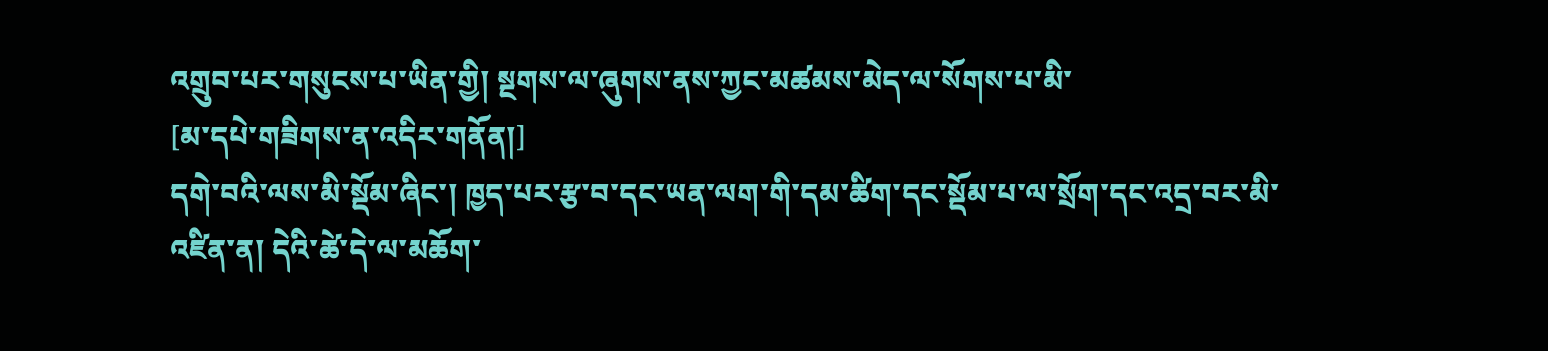འགྲུབ་པར་གསུངས་པ་ཡིན་གྱི། སྔགས་ལ་ཞུགས་ནས་ཀྱང་མཚམས་མེད་ལ་སོགས་པ་མི་
[མ་དཔེ་གཟིགས་ན་འདིར་གནོན།]
དགེ་བའི་ལས་མི་སྡོམ་ཞིང་། ཁྱད་པར་རྩ་བ་དང་ཡན་ལག་གི་དམ་ཚིག་དང་སྡོམ་པ་ལ་སྲོག་དང་འདྲ་བར་མི་འཛིན་ན། དེའི་ཚེ་དེ་ལ་མཆོག་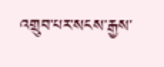འགྲུབ་པར་སངས་རྒྱས་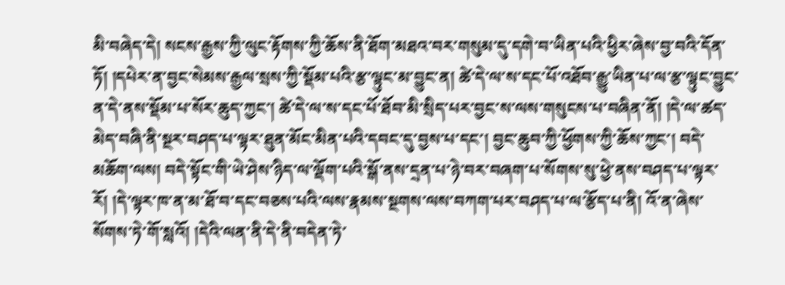མི་བཞེད་དེ། སངས་རྒྱས་ཀྱི་ལུང་རྟོགས་ཀྱི་ཆོས་ནི་ཐོག་མཐའ་བར་གསུམ་དུ་དགེ་བ་ཡིན་པའི་ཕྱིར་ཞེས་བྱ་བའི་དོན་ཏོ། །དཔེར་ན་བྱང་སེམས་རྒྱལ་སྲས་ཀྱི་སྡོམ་པའི་རྩ་ལྟུང་མ་བྱུང་ན། ཚེ་དེ་ལ་ས་དང་པོ་འཐོབ་རྒྱུ་ཡིན་པ་ལ་རྩ་ལྟུང་བྱུང་ན་དེ་ནས་སྡོམ་པ་སོར་ཆུད་ཀྱང་། ཚེ་དེ་ལ་ས་དང་པོ་ཐོབ་མི་སྲིད་པར་བྱང་ས་ལས་གསུངས་པ་བཞིན་ནོ། །དེ་ལ་ཚད་མེད་བཞི་ནི་སྔར་བཤད་པ་ལྟར་ཐུན་མོང་མིན་པའི་དབང་དུ་བྱས་པ་དང་། བྱང་ཆུབ་ཀྱི་ཕྱོགས་ཀྱི་ཆོས་ཀྱང་། བདེ་མཆོག་ལས། བདེ་སྟོང་གི་ཡེ་ཤེས་ཉིད་ལ་ལྡོག་པའི་སྒོ་ནས་དྲན་པ་ཉེ་བར་བཞག་པ་སོགས་སུ་ཕྱེ་ནས་བཤད་པ་ལྟར་རོ། །དེ་ལྟར་ཁ་ན་མ་ཐོ་བ་དང་བཅས་པའི་ལས་རྣམས་སྔགས་ལས་བཀག་པར་བཤད་པ་ལ་རྩོད་པ་ནི། འོ་ན་ཞེས་སོགས་ཏེ་གོ་སླའོ། །དེའི་ལན་ནི་དེ་ནི་བདེན་ཏེ་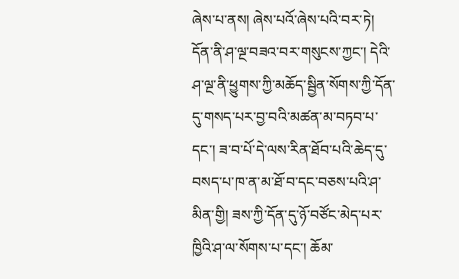ཞེས་པ་ནས། ཞེས་པའོ་ཞེས་པའི་བར་ཏེ། དོན་ནི་ཤ་ལྔ་བཟའ་བར་གསུངས་ཀྱང་། དེའི་ཤ་ལྔ་ནི་ཕྱུགས་ཀྱི་མཆོད་སྦྱིན་སོགས་ཀྱི་དོན་དུ་གསད་པར་བྱ་བའི་མཚན་མ་བཏབ་པ་དང་། ཟ་བ་པོ་དེ་ལས་རིན་ཐོབ་པའི་ཆེད་དུ་བསད་པ་ཁ་ན་མ་ཐོ་བ་དང་བཅས་པའི་ཤ་མིན་གྱི། ཟས་ཀྱི་དོན་དུ་ཉོ་བཙོང་མེད་པར་ཁྱིའི་ཤ་ལ་སོགས་པ་དང་། ཆོམ་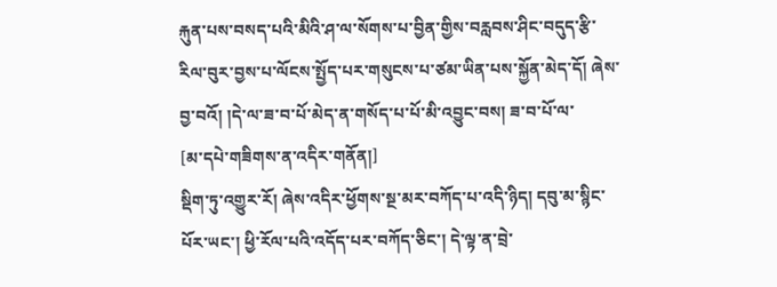རྐུན་པས་བསད་པའི་མིའི་ཤ་ལ་སོགས་པ་བྱིན་གྱིས་བརླབས་ཤིང་བདུད་རྩི་རིལ་བུར་བྱས་པ་ལོངས་སྤྱོད་པར་གསུངས་པ་ཙམ་ཡིན་པས་སྐྱོན་མེད་དོ། ཞེས་བྱ་བའོ། །དེ་ལ་ཟ་བ་པོ་མེད་ན་གསོད་པ་པོ་མི་འབྱུང་བས། ཟ་བ་པོ་ལ་
[མ་དཔེ་གཟིགས་ན་འདིར་གནོན།]
སྡིག་ཏུ་འགྱུར་རོ། ཞེས་འདིར་ཕྱོགས་སྔ་མར་བཀོད་པ་འདི་ཉིད། དབུ་མ་སྙིང་པོར་ཡང་། ཕྱི་རོལ་པའི་འདོད་པར་བཀོད་ཅིང་། དེ་ལྟ་ན་བྲེ་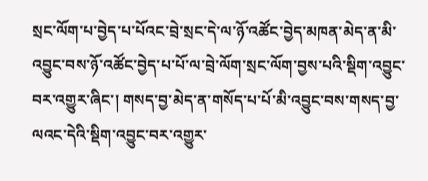སྲང་ལོག་པ་བྱེད་པ་པོའང་བྲེ་སྲང་དེ་ལ་ཉོ་འཚོང་བྱེད་མཁན་མེད་ན་མི་འབྱུང་བས་ཉོ་འཚོང་བྱེད་པ་པོ་ལ་བྲེ་ལོག་སྲང་ལོག་བྱས་པའི་སྡིག་འབྱུང་བར་འགྱུར་ཞིང་། གསད་བྱ་མེད་ན་གསོད་པ་པོ་མི་འབྱུང་བས་གསད་བྱ་ལའང་དེའི་སྡིག་འབྱུང་བར་འགྱུར་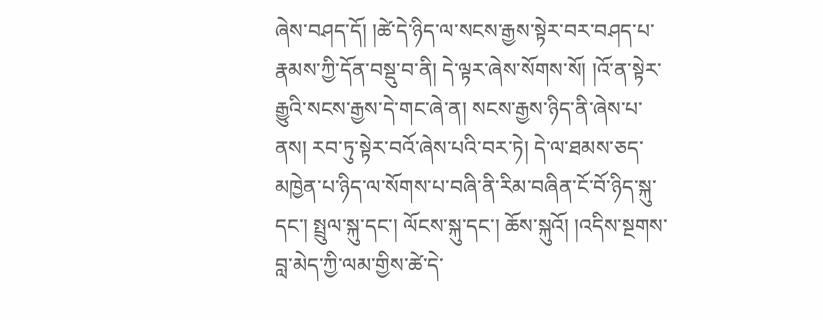ཞེས་བཤད་དོ། །ཚེ་དེ་ཉིད་ལ་སངས་རྒྱས་སྟེར་བར་བཤད་པ་རྣམས་ཀྱི་དོན་བསྡུ་བ་ནི། དེ་ལྟར་ཞེས་སོགས་སོ། །འོ་ན་སྟེར་རྒྱུའི་སངས་རྒྱས་དེ་གང་ཞེ་ན། སངས་རྒྱས་ཉིད་ནི་ཞེས་པ་ནས། རབ་ཏུ་སྟེར་བའོ་ཞེས་པའི་བར་ཏེ། དེ་ལ་ཐམས་ཅད་མཁྱེན་པ་ཉིད་ལ་སོགས་པ་བཞི་ནི་རིམ་བཞིན་ངོ་བོ་ཉིད་སྐུ་དང་། སྤྲུལ་སྐུ་དང་། ལོངས་སྐུ་དང་། ཆོས་སྐུའོ། །འདིས་སྔགས་བླ་མེད་ཀྱི་ལམ་གྱིས་ཚེ་དེ་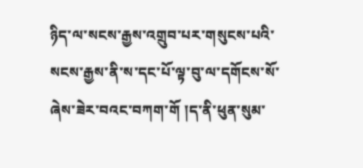ཉིད་ལ་སངས་རྒྱས་འགྲུབ་པར་གསུངས་པའི་སངས་རྒྱས་ནི་ས་དང་པོ་ལྟ་བུ་ལ་དགོངས་སོ་ཞེས་ཟེར་བའང་བཀག་གོ །ད་ནི་ཕུན་སུམ་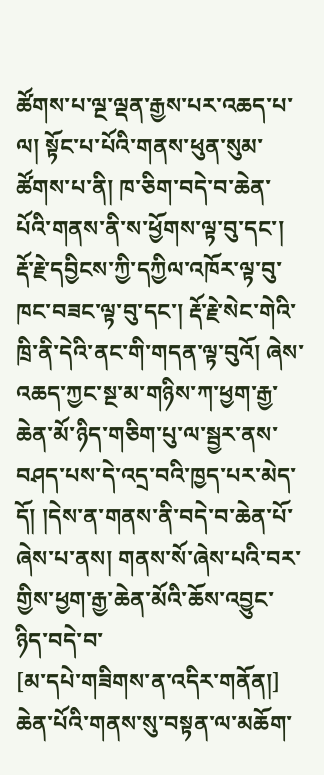ཚོགས་པ་ལྔ་ལྡན་རྒྱས་པར་འཆད་པ་ལ། སྟོང་པ་པོའི་གནས་ཕུན་སུམ་ཚོགས་པ་ནི། ཁ་ཅིག་བདེ་བ་ཆེན་པོའི་གནས་ནི་ས་ཕྱོགས་ལྟ་བུ་དང་། རྡོ་རྗེ་དབྱིངས་ཀྱི་དཀྱིལ་འཁོར་ལྟ་བུ་ཁང་བཟང་ལྟ་བུ་དང་། རྡོ་རྗེ་སེང་གེའི་ཁྲི་ནི་དེའི་ནང་གི་གདན་ལྟ་བུའོ། ཞེས་འཆད་ཀྱང་སྔ་མ་གཉིས་ཀ་ཕྱག་རྒྱ་ཆེན་མོ་ཉིད་གཅིག་པུ་ལ་སྦྱར་ནས་བཤད་པས་དེ་འདྲ་བའི་ཁྱད་པར་མེད་དོ། །དེས་ན་གནས་ནི་བདེ་བ་ཆེན་པོ་ཞེས་པ་ནས། གནས་སོ་ཞེས་པའི་བར་གྱིས་ཕྱག་རྒྱ་ཆེན་མོའི་ཆོས་འབྱུང་ཉིད་བདེ་བ་
[མ་དཔེ་གཟིགས་ན་འདིར་གནོན།]
ཆེན་པོའི་གནས་སུ་བསྟན་ལ་མཆོག་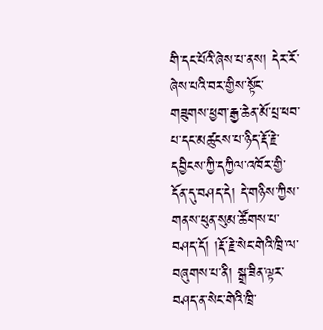གི་དང་པོའི་ཞེས་པ་ནས། དེར་རོ་ཞེས་པའི་བར་གྱིས་སྟོང་གཟུགས་ཕྱག་རྒྱ་ཆེན་མོ་པྲ་ཕབ་པ་དང་མཚུངས་པ་ཉིད་རྡོ་རྗེ་དབྱིངས་ཀྱི་དཀྱིལ་འཁོར་གྱི་དོན་དུ་བཤད་དེ། དེ་གཉིས་ཀྱིས་གནས་ཕུན་སུམ་ཚོགས་པ་བཤད་དོ། །རྡོ་རྗེ་སེང་གེའི་ཁྲི་ལ་བཞུགས་པ་ནི། སྒྲ་ཟིན་ལྟར་བཤད་ན་སེང་གེའི་ཁྲི་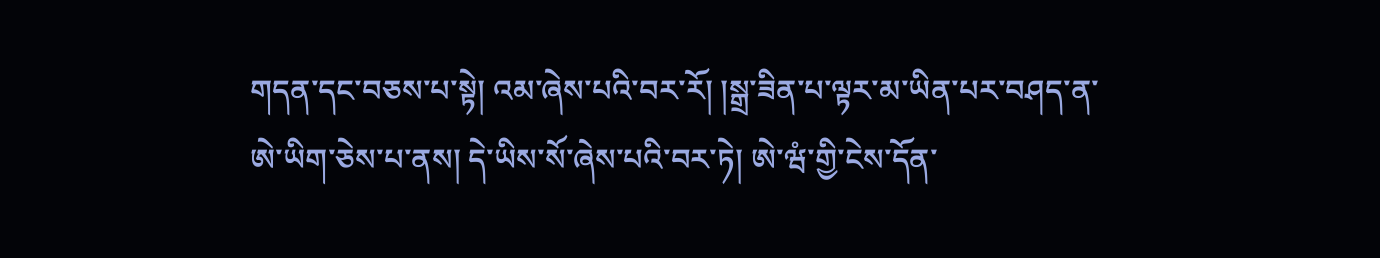གདན་དང་བཅས་པ་སྟེ། འམ་ཞེས་པའི་བར་རོ། །སྒྲ་ཟིན་པ་ལྟར་མ་ཡིན་པར་བཤད་ན་ཨེ་ཡིག་ཅེས་པ་ནས། དེ་ཡིས་སོ་ཞེས་པའི་བར་ཏེ། ཨེ་ཝཾ་གྱི་ངེས་དོན་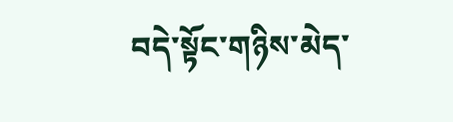བདེ་སྟོང་གཉིས་མེད་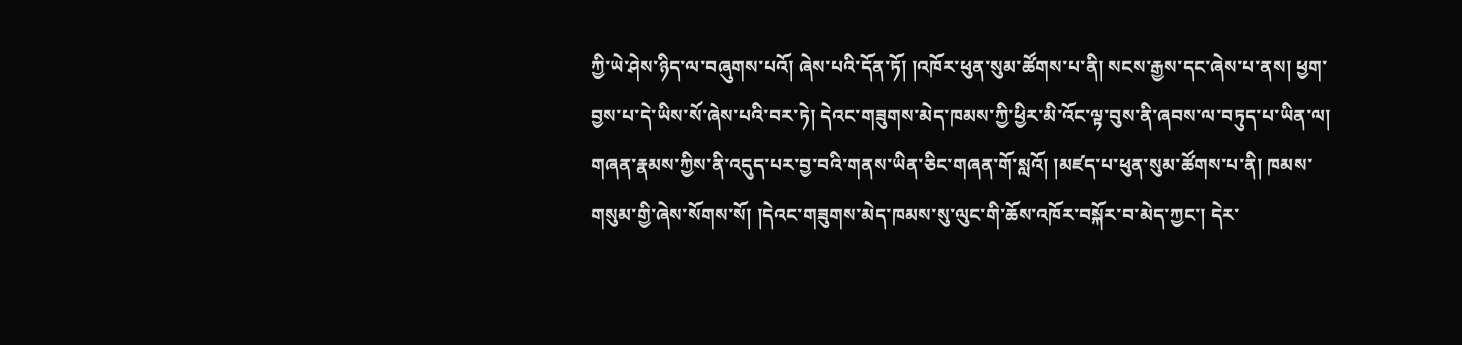ཀྱི་ཡེ་ཤེས་ཉིད་ལ་བཞུགས་པའོ། ཞེས་པའི་དོན་ཏོ། །འཁོར་ཕུན་སུམ་ཚོགས་པ་ནི། སངས་རྒྱས་དང་ཞེས་པ་ནས། ཕྱག་བྱས་པ་དེ་ཡིས་སོ་ཞེས་པའི་བར་ཏེ། དེའང་གཟུགས་མེད་ཁམས་ཀྱི་ཕྱིར་མི་འོང་ལྟ་བུས་ནི་ཞབས་ལ་བཏུད་པ་ཡིན་ལ། གཞན་རྣམས་ཀྱིས་ནི་འདུད་པར་བྱ་བའི་གནས་ཡིན་ཅིང་གཞན་གོ་སླའོ། །མཛད་པ་ཕུན་སུམ་ཚོགས་པ་ནི། ཁམས་གསུམ་གྱི་ཞེས་སོགས་སོ། །དེའང་གཟུགས་མེད་ཁམས་སུ་ལུང་གི་ཆོས་འཁོར་བསྐོར་བ་མེད་ཀྱང་། དེར་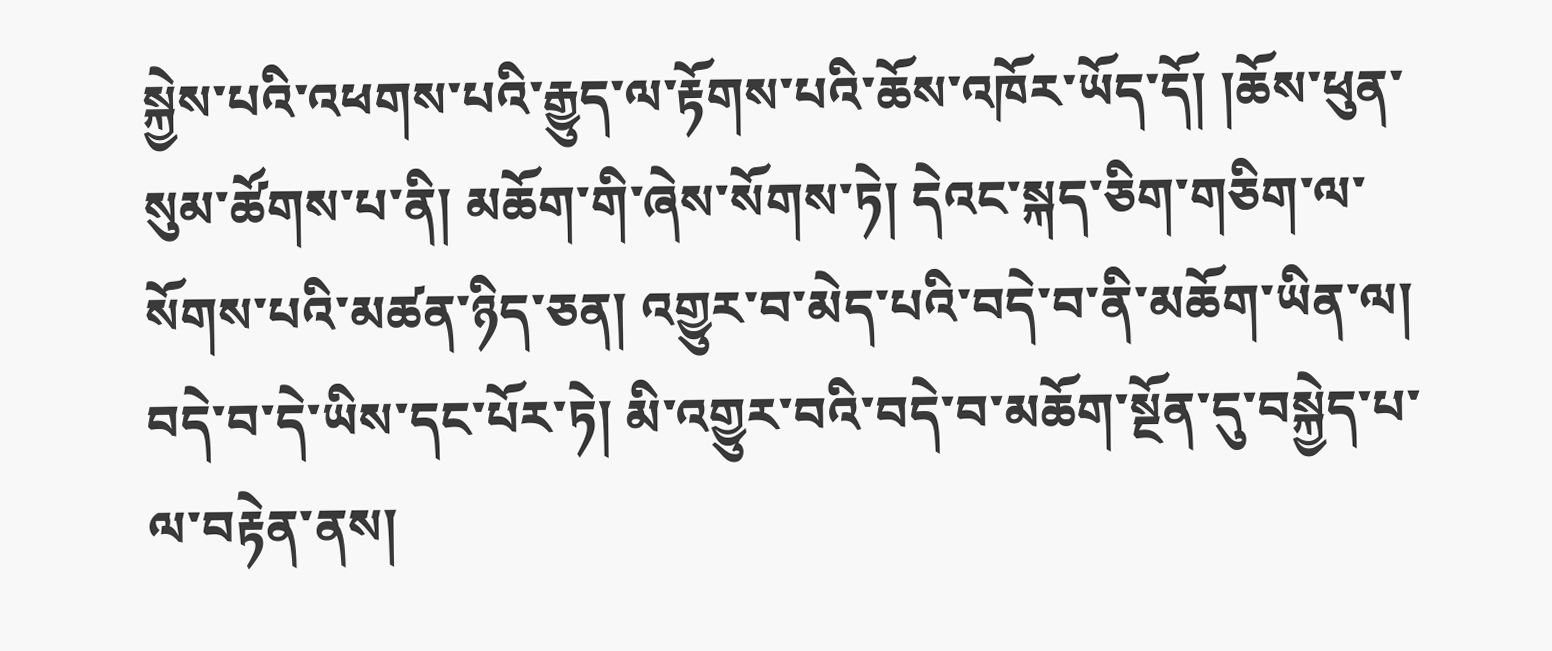སྐྱེས་པའི་འཕགས་པའི་རྒྱུད་ལ་རྟོགས་པའི་ཆོས་འཁོར་ཡོད་དོ། །ཆོས་ཕུན་སུམ་ཚོགས་པ་ནི། མཆོག་གི་ཞེས་སོགས་ཏེ། དེའང་སྐད་ཅིག་གཅིག་ལ་སོགས་པའི་མཚན་ཉིད་ཅན། འགྱུར་བ་མེད་པའི་བདེ་བ་ནི་མཆོག་ཡིན་ལ། བདེ་བ་དེ་ཡིས་དང་པོར་ཏེ། མི་འགྱུར་བའི་བདེ་བ་མཆོག་སྔོན་དུ་བསྐྱེད་པ་ལ་བརྟེན་ནས།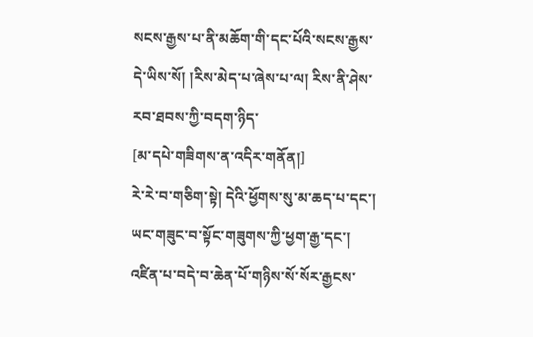སངས་རྒྱས་པ་ནི་མཆོག་གི་དང་པོའི་སངས་རྒྱས་དེ་ཡིས་སོ། །རིས་མེད་པ་ཞེས་པ་ལ། རིས་ནི་ཤེས་རབ་ཐབས་ཀྱི་བདག་ཉིད་
[མ་དཔེ་གཟིགས་ན་འདིར་གནོན།]
རེ་རེ་བ་གཅིག་སྟེ། དེའི་ཕྱོགས་སུ་མ་ཆད་པ་དང་། ཡང་གཟུང་བ་སྟོང་གཟུགས་ཀྱི་ཕྱག་རྒྱ་དང་། འཛིན་པ་བདེ་བ་ཆེན་པོ་གཉིས་སོ་སོར་རྒྱངས་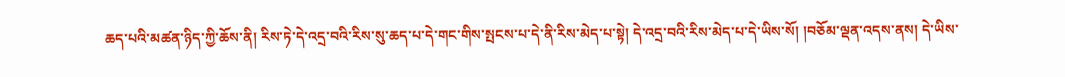ཆད་པའི་མཚན་ཉིད་ཀྱི་ཆོས་ནི། རིས་ཏེ་དེ་འདྲ་བའི་རིས་སུ་ཆད་པ་དེ་གང་གིས་སྤངས་པ་དེ་ནི་རིས་མེད་པ་སྟེ། དེ་འདྲ་བའི་རིས་མེད་པ་དེ་ཡིས་སོ། །བཅོམ་ལྡན་འདས་ནས། དེ་ཡིས་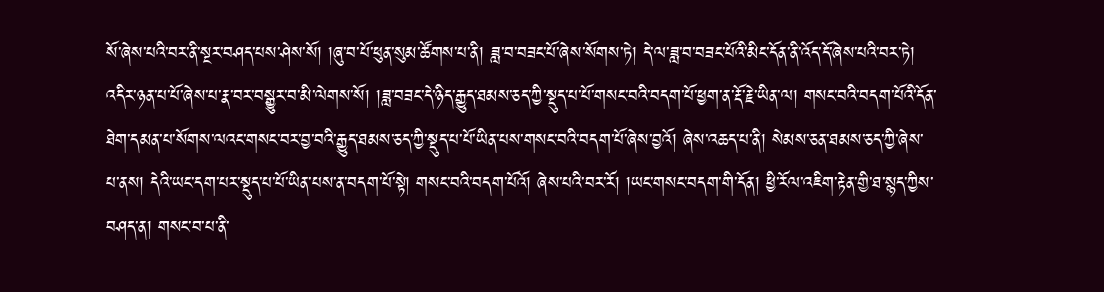སོ་ཞེས་པའི་བར་ནི་སྔར་བཤད་པས་ཤེས་སོ། །ཞུ་བ་པོ་ཕུན་སུམ་ཚོགས་པ་ནི། ཟླ་བ་བཟང་པོ་ཞེས་སོགས་ཏེ། དེ་ལ་ཟླ་བ་བཟང་པོའི་མིང་དོན་ནི་འོད་དོ་ཞེས་པའི་བར་ཏེ། འདིར་ཉན་པ་པོ་ཞེས་པ་རྣ་བར་བསྒྱུར་བ་མི་ལེགས་སོ། །ཟླ་བཟང་དེ་ཉིད་རྒྱུད་ཐམས་ཅད་ཀྱི་སྡུད་པ་པོ་གསང་བའི་བདག་པོ་ཕྱག་ན་རྡོ་རྗེ་ཡིན་ལ། གསང་བའི་བདག་པོའི་དོན་ཐེག་དམན་པ་སོགས་ལའང་གསང་བར་བྱ་བའི་རྒྱུད་ཐམས་ཅད་ཀྱི་སྡུད་པ་པོ་ཡིན་པས་གསང་བའི་བདག་པོ་ཞེས་བྱའོ། ཞེས་འཆད་པ་ནི། སེམས་ཅན་ཐམས་ཅད་ཀྱི་ཞེས་པ་ནས། དེའི་ཡང་དག་པར་སྡུད་པ་པོ་ཡིན་པས་ན་བདག་པོ་སྟེ། གསང་བའི་བདག་པོའོ། ཞེས་པའི་བར་རོ། །ཡང་གསང་བདག་གི་དོན། ཕྱི་རོལ་འཇིག་རྟེན་གྱི་ཐ་སྙད་ཀྱིས་བཤད་ན། གསང་བ་པ་ནི་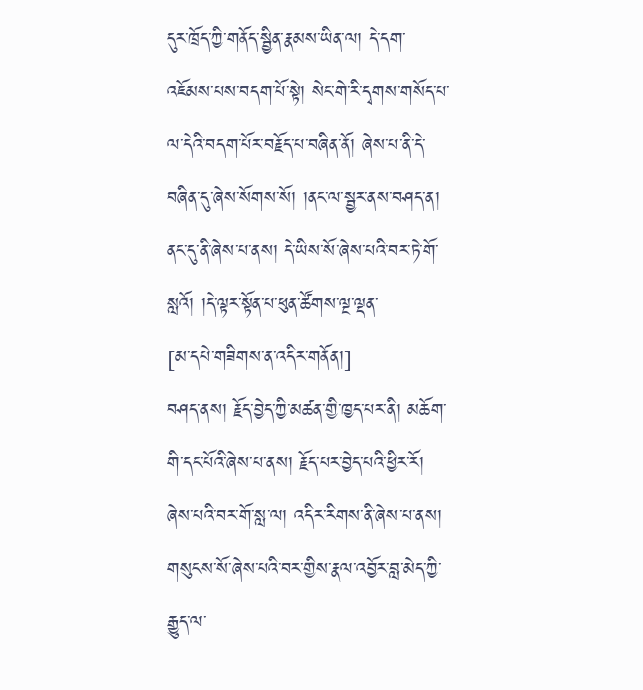དུར་ཁྲོད་ཀྱི་གནོད་སྦྱིན་རྣམས་ཡིན་ལ། དེ་དག་འཇོམས་པས་བདག་པོ་སྟེ། སེང་གེ་རི་དྭགས་གསོད་པ་ལ་དེའི་བདག་པོར་བརྗོད་པ་བཞིན་ནོ། ཞེས་པ་ནི་དེ་བཞིན་དུ་ཞེས་སོགས་སོ། །ནང་ལ་སྦྱར་ནས་བཤད་ན། ནང་དུ་ནི་ཞེས་པ་ནས། དེ་ཡིས་སོ་ཞེས་པའི་བར་ཏེ་གོ་སླའོ། །དེ་ལྟར་སྟོན་པ་ཕུན་ཚོགས་ལྔ་ལྡན་
[མ་དཔེ་གཟིགས་ན་འདིར་གནོན།]
བཤད་ནས། རྗོད་བྱེད་ཀྱི་མཚན་གྱི་ཁྱད་པར་ནི། མཆོག་གི་དང་པོའི་ཞེས་པ་ནས། རྗོད་པར་བྱེད་པའི་ཕྱིར་རོ། ཞེས་པའི་བར་གོ་སླ་ལ། འདིར་རིགས་ནི་ཞེས་པ་ནས། གསུངས་སོ་ཞེས་པའི་བར་གྱིས་རྣལ་འབྱོར་བླ་མེད་ཀྱི་རྒྱུད་ལ་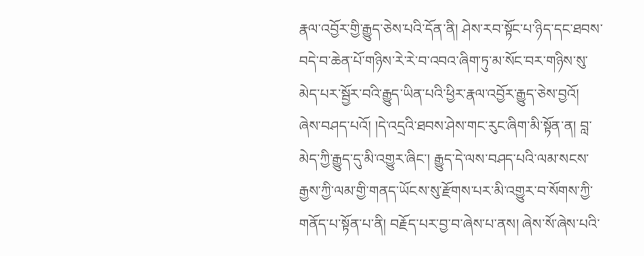རྣལ་འབྱོར་གྱི་རྒྱུད་ཅེས་པའི་དོན་ནི། ཤེས་རབ་སྟོང་པ་ཉིད་དང་ཐབས་བདེ་བ་ཆེན་པོ་གཉིས་རེ་རེ་བ་འབའ་ཞིག་ཏུ་མ་སོང་བར་གཉིས་སུ་མེད་པར་སྦྱོར་བའི་རྒྱུད་ཡིན་པའི་ཕྱིར་རྣལ་འབྱོར་རྒྱུད་ཅེས་བྱའོ། ཞེས་བཤད་པའོ། །དེ་འདྲའི་ཐབས་ཤེས་གང་རུང་ཞིག་མི་སྟོན་ན། བླ་མེད་ཀྱི་རྒྱུད་དུ་མི་འགྱུར་ཞིང་། རྒྱུད་དེ་ལས་བཤད་པའི་ལམ་སངས་རྒྱས་ཀྱི་ལམ་གྱི་གནད་ཡོངས་སུ་རྫོགས་པར་མི་འགྱུར་བ་སོགས་ཀྱི་གནོད་པ་སྟོན་པ་ནི། བརྗོད་པར་བྱ་བ་ཞེས་པ་ནས། ཞེས་སོ་ཞེས་པའི་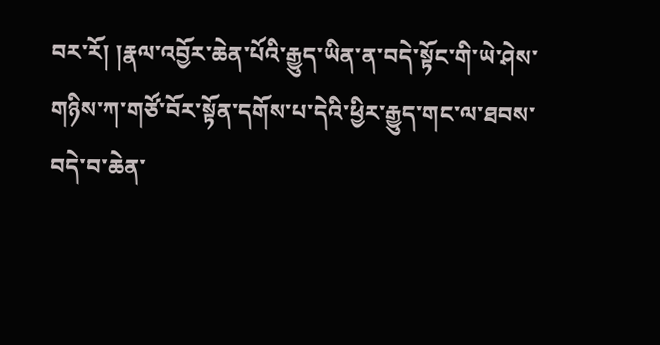བར་རོ། །རྣལ་འབྱོར་ཆེན་པོའི་རྒྱུད་ཡིན་ན་བདེ་སྟོང་གི་ཡེ་ཤེས་གཉིས་ཀ་གཙོ་བོར་སྟོན་དགོས་པ་དེའི་ཕྱིར་རྒྱུད་གང་ལ་ཐབས་བདེ་བ་ཆེན་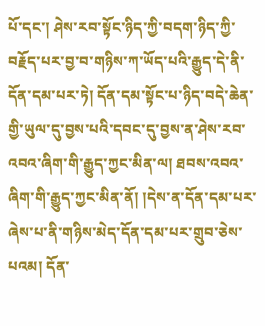པོ་དང་། ཤེས་རབ་སྟོང་ཉིད་ཀྱི་བདག་ཉིད་ཀྱི་བརྗོད་པར་བྱ་བ་གཉིས་ཀ་ཡོད་པའི་རྒྱུད་དེ་ནི་དོན་དམ་པར་ཏེ། དོན་དམ་སྟོང་པ་ཉིད་བདེ་ཆེན་གྱི་ཡུལ་དུ་བྱས་པའི་དབང་དུ་བྱས་ན་ཤེས་རབ་འབའ་ཞིག་གི་རྒྱུད་ཀྱང་མིན་ལ། ཐབས་འབའ་ཞིག་གི་རྒྱུད་ཀྱང་མིན་ནོ། །དེས་ན་དོན་དམ་པར་ཞེས་པ་ནི་གཉིས་མེད་དོན་དམ་པར་གྲུབ་ཅེས་པའམ། དོན་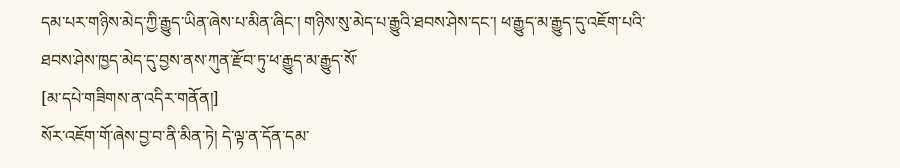དམ་པར་གཉིས་མེད་ཀྱི་རྒྱུད་ཡིན་ཞེས་པ་མིན་ཞིང་། གཉིས་སུ་མེད་པ་རྒྱུའི་ཐབས་ཤེས་དང་། ཕ་རྒྱུད་མ་རྒྱུད་དུ་འཇོག་པའི་ཐབས་ཤེས་ཁྱད་མེད་དུ་བྱས་ནས་ཀུན་རྫོབ་ཏུ་ཕ་རྒྱུད་མ་རྒྱུད་སོ་
[མ་དཔེ་གཟིགས་ན་འདིར་གནོན།]
སོར་འཇོག་གོ་ཞེས་བྱ་བ་ནི་མིན་ཏེ། དེ་ལྟ་ན་དོན་དམ་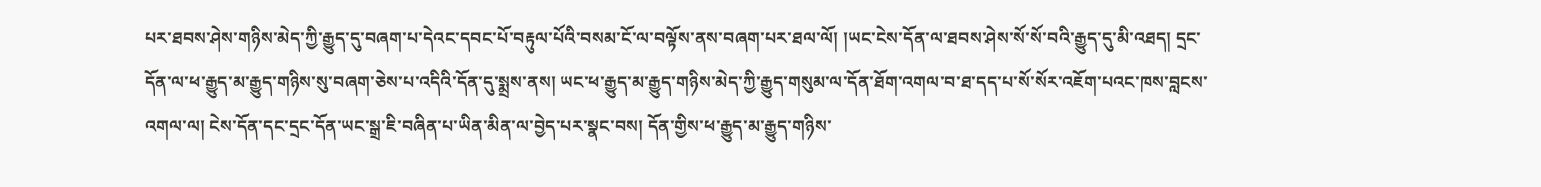པར་ཐབས་ཤེས་གཉིས་མེད་ཀྱི་རྒྱུད་དུ་བཞག་པ་དེའང་དབང་པོ་བརྟུལ་པོའི་བསམ་ངོ་ལ་བལྟོས་ནས་བཞག་པར་ཐལ་ལོ། །ཡང་ངེས་དོན་ལ་ཐབས་ཤེས་སོ་སོ་བའི་རྒྱུད་དུ་མི་འཐད། དྲང་དོན་ལ་ཕ་རྒྱུད་མ་རྒྱུད་གཉིས་སུ་བཞག་ཅེས་པ་འདིའི་དོན་དུ་སྨྲས་ནས། ཡང་ཕ་རྒྱུད་མ་རྒྱུད་གཉིས་མེད་ཀྱི་རྒྱུད་གསུམ་ལ་དོན་ཐོག་འགལ་བ་ཐ་དད་པ་སོ་སོར་འཇོག་པའང་ཁས་བླངས་འགལ་ལ། ངེས་དོན་དང་དྲང་དོན་ཡང་སྒྲ་ཇི་བཞིན་པ་ཡིན་མིན་ལ་བྱེད་པར་སྣང་བས། དོན་གྱིས་ཕ་རྒྱུད་མ་རྒྱུད་གཉིས་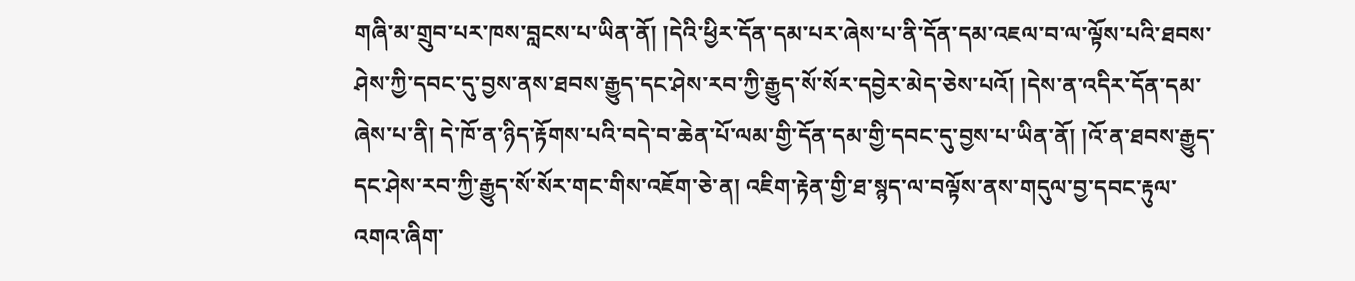གཞི་མ་གྲུབ་པར་ཁས་བླངས་པ་ཡིན་ནོ། །དེའི་ཕྱིར་དོན་དམ་པར་ཞེས་པ་ནི་དོན་དམ་འཇལ་བ་ལ་ལྟོས་པའི་ཐབས་ཤེས་ཀྱི་དབང་དུ་བྱས་ནས་ཐབས་རྒྱུད་དང་ཤེས་རབ་ཀྱི་རྒྱུད་སོ་སོར་དབྱེར་མེད་ཅེས་པའོ། །དེས་ན་འདིར་དོན་དམ་ཞེས་པ་ནི། དེ་ཁོ་ན་ཉིད་རྟོགས་པའི་བདེ་བ་ཆེན་པོ་ལམ་གྱི་དོན་དམ་གྱི་དབང་དུ་བྱས་པ་ཡིན་ནོ། །འོ་ན་ཐབས་རྒྱུད་དང་ཤེས་རབ་ཀྱི་རྒྱུད་སོ་སོར་གང་གིས་འཇོག་ཅེ་ན། འཇིག་རྟེན་གྱི་ཐ་སྙད་ལ་བལྟོས་ནས་གདུལ་བྱ་དབང་རྟུལ་འགའ་ཞིག་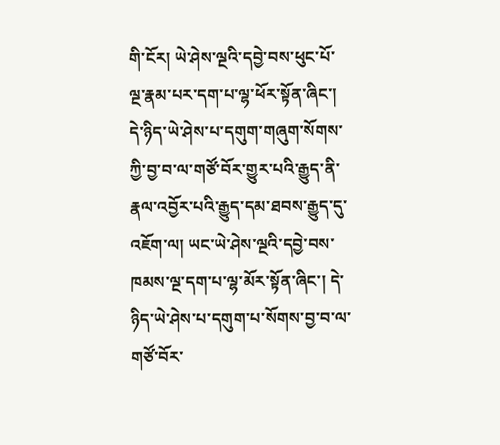གི་ངོར། ཡེ་ཤེས་ལྔའི་དབྱེ་བས་ཕུང་པོ་ལྔ་རྣམ་པར་དག་པ་ལྷ་ཕོར་སྟོན་ཞིང་། དེ་ཉིད་ཡེ་ཤེས་པ་དགུག་གཞུག་སོགས་ཀྱི་བྱ་བ་ལ་གཙོ་བོར་གྱུར་པའི་རྒྱུད་ནི་རྣལ་འབྱོར་པའི་རྒྱུད་དམ་ཐབས་རྒྱུད་དུ་འཇོག་ལ། ཡང་ཡེ་ཤེས་ལྔའི་དབྱེ་བས་ཁམས་ལྔ་དག་པ་ལྷ་མོར་སྟོན་ཞིང་། དེ་ཉིད་ཡེ་ཤེས་པ་དགུག་པ་སོགས་བྱ་བ་ལ་གཙོ་བོར་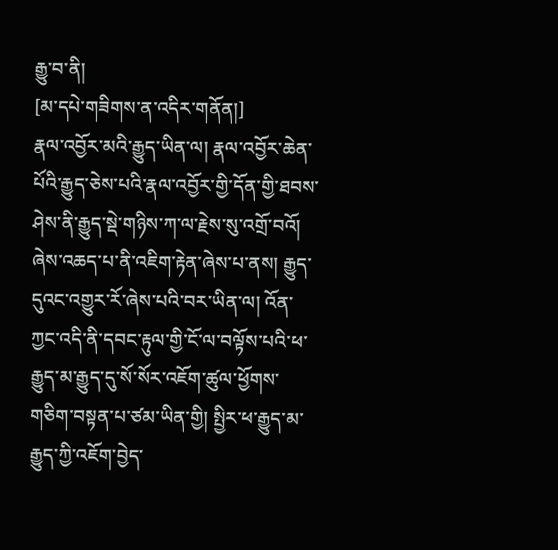རྒྱུ་བ་ནི།
[མ་དཔེ་གཟིགས་ན་འདིར་གནོན།]
རྣལ་འབྱོར་མའི་རྒྱུད་ཡིན་ལ། རྣལ་འབྱོར་ཆེན་པོའི་རྒྱུད་ཅེས་པའི་རྣལ་འབྱོར་གྱི་དོན་གྱི་ཐབས་ཤེས་ནི་རྒྱུད་སྡེ་གཉིས་ཀ་ལ་རྗེས་སུ་འགྲོ་བའོ། ཞེས་འཆད་པ་ནི་འཇིག་རྟེན་ཞེས་པ་ནས། རྒྱུད་དུའང་འགྱུར་རོ་ཞེས་པའི་བར་ཡིན་ལ། འོན་ཀྱང་འདི་ནི་དབང་རྟུལ་གྱི་ངོ་ལ་བལྟོས་པའི་ཕ་རྒྱུད་མ་རྒྱུད་དུ་སོ་སོར་འཇོག་ཚུལ་ཕྱོགས་གཅིག་བསྟན་པ་ཙམ་ཡིན་གྱི། སྤྱིར་ཕ་རྒྱུད་མ་རྒྱུད་ཀྱི་འཇོག་བྱེད་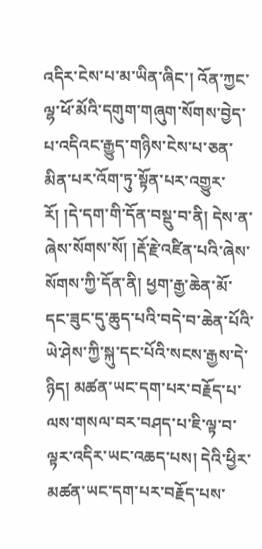འདིར་ངེས་པ་མ་ཡིན་ཞིང་། འོན་ཀྱང་ལྷ་ཕོ་མོའི་དགུག་གཞུག་སོགས་བྱེད་པ་འདིའང་རྒྱུད་གཉིས་ངེས་པ་ཅན་མིན་པར་འོག་ཏུ་སྟོན་པར་འགྱུར་རོ། །དེ་དག་གི་དོན་བསྡུ་བ་ནི། དེས་ན་ཞེས་སོགས་སོ། །རྡོ་རྗེ་འཛིན་པའི་ཞེས་སོགས་ཀྱི་དོན་ནི། ཕྱག་རྒྱ་ཆེན་མོ་དང་ཟུང་དུ་ཆུད་པའི་བདེ་བ་ཆེན་པོའི་ཡེ་ཤེས་ཀྱི་སྐུ་དང་པོའི་སངས་རྒྱས་དེ་ཉིད། མཚན་ཡང་དག་པར་བརྗོད་པ་ལས་གསལ་བར་བཤད་པ་ཇི་ལྟ་བ་ལྟར་འདིར་ཡང་འཆད་པས། དེའི་ཕྱིར་མཚན་ཡང་དག་པར་བརྗོད་པས་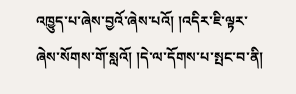འཁྱུད་པ་ཞེས་བྱའོ་ཞེས་པའོ། །འདིར་ཇི་ལྟར་ཞེས་སོགས་གོ་སླའོ། །དེ་ལ་དོགས་པ་སྤང་བ་ནི།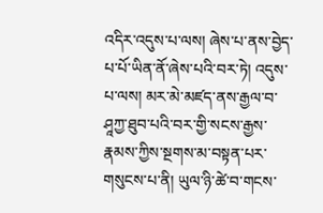འདིར་འདུས་པ་ལས། ཞེས་པ་ནས་བྱེད་པ་པོ་ཡིན་ནོ་ཞེས་པའི་བར་ཏེ། འདུས་པ་ལས། མར་མེ་མཛད་ནས་རྒྱལ་བ་ཤཱཀྱ་ཐུབ་པའི་བར་གྱི་སངས་རྒྱས་རྣམས་ཀྱིས་སྔགས་མ་བསྟན་པར་གསུངས་པ་ནི། ཡུལ་ཉི་ཚེ་བ་གངས་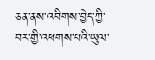ཅན་ནས་འབིགས་བྱེད་ཀྱི་བར་གྱི་འཕགས་པའི་ཡུལ་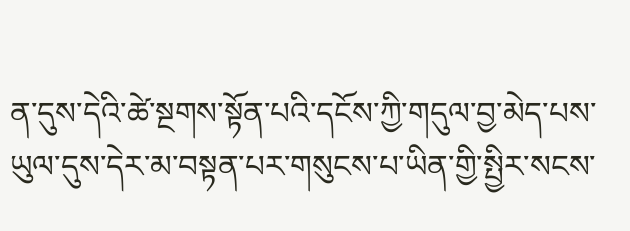ན་དུས་དེའི་ཚེ་སྔགས་སྟོན་པའི་དངོས་ཀྱི་གདུལ་བྱ་མེད་པས་ཡུལ་དུས་དེར་མ་བསྟན་པར་གསུངས་པ་ཡིན་གྱི་སྤྱིར་སངས་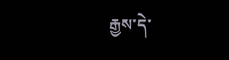རྒྱས་དེ་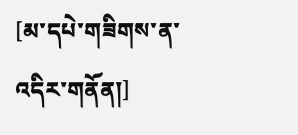[མ་དཔེ་གཟིགས་ན་འདིར་གནོན།]